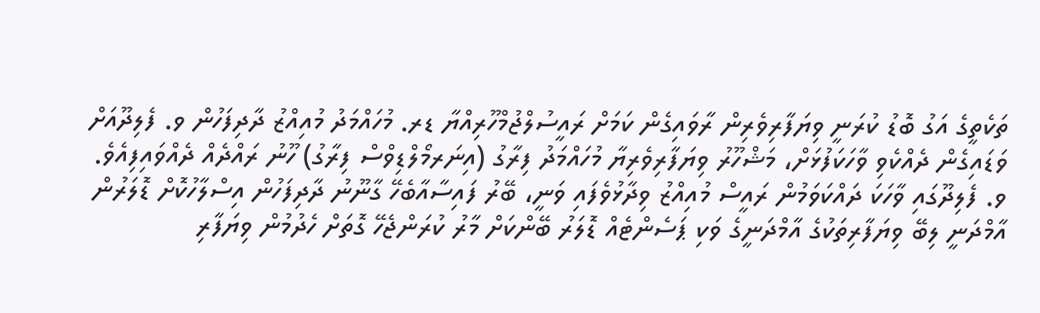ތަކެތީގެ އަގު ބޮޑު ކުރަނީ ވިޔަފާރިވެރިން ރާވައިގެން ކަމަށް ރައީސުލްޖުމްހޫރިއްޔާ ޑރ. މުހައްމަދު މުއިއްޒު ދާދިފަހުން ވ. ފެލިދޫއަށް ވަޑައިގެން ދެއްކެވި ވާހަކަފުޅަށް، މަޝްހޫރު ވިޔަފާރިވެރިޔާ މުހައްމަދު ފިރާގު (އިނަރމޯލްޑިވްސް ފިރާގު) ހޫނު ރައްދެއް ދެއްވައިފިއެވެ.
ވ. ފެލިދޫގައި ވާހަކަ ދައްކަވަމުން ރައީސް މުއިއްޒު ވިދާޅުވެފައި ވަނީ، ބޭރު ފައިސާއާބެހޭ ގާނޫނު ދާދިފަހުން އިސްލާހުކޮށް ޑޮލަރުން އާމްދަނީ ލިބޭ ވިޔަފާރިތަކުގެ އާމްދަނީގެ ވަކި ޕަސެންޓެއް ޑޮލަރު ބޭންކަށް މާރު ކުރަންޖެހޭ ގޮތަށް ހެދުމުން ވިޔަފާރި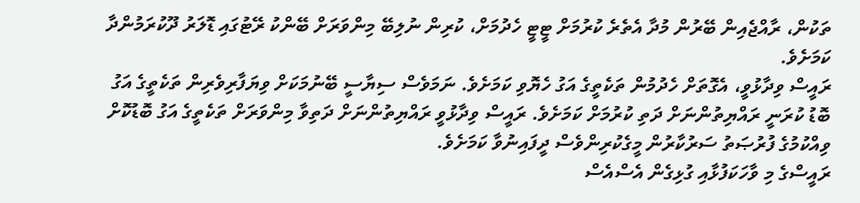ތަކުން، ރާއްޖެއިން ބޭރުން މުދާ އެތެރެ ކުރުމަށް ޓީޓީ ހެދުމަށް، ކުރިން ނުލިބޭ މިންވަރަށް ބޭންކު ރޭޓުގައި ޑޮލަރު ދޫކުރަމުންދާ ކަމަށެވެ.
ރައީސް ވިދާޅުވީ، އެގޮތަށް ހެދުމުން ތަކެތީގެ އަގު ހެޔޮވި ކަމަށެވެ. ނަމަވެސް ސިޔާސީ ބޭނުމަކަށް ވިޔަފާރިވެރިން ތަކެތީގެ އަގު ބޮޑު ކުރަނީ ރައްޔިތުންނަށް ދަތި ކުރުމަށް ކަމަށެވެ. ރައީސް ވިދާޅުވީ ރައްޔިތުންނަށް ދަތިވާ މިންވަރަށް ތަކެތީގެ އަގު ބޮޑުކޮށް ވިއްކުމުގެ ފުރުޞަތު ސަރުކާރުން މީގެކުރިންވެސް ދީފައިނުވާ ކަމަށެވެ.
ރައީސްގެ މި ވާހަކަފުޅާއި ގުޅިގެން އެސްއެސް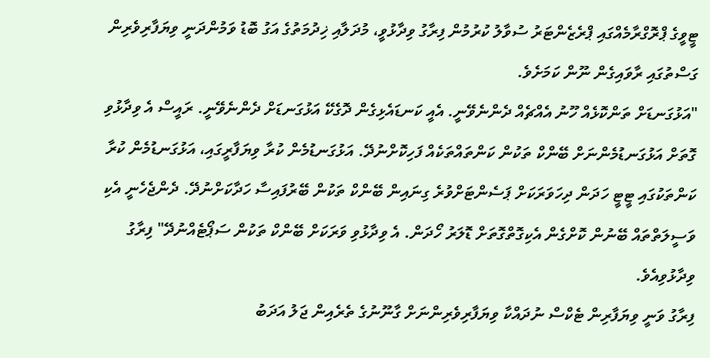ޓީވީގެ ޕްރޮގްރާމެއްގައި ޕްރެޒެންޓަރު ސުވާލު ކުރުމުން ފިރާގު ވިދާޅުވީ، މުދަލާއި ޚިދުމަތުގެ އަގު ބޮޑު ވަމުންދަނީ ވިޔަފާރިވެރިން ގަސްތުގައި ރާވައިގެން ނޫން ކަމަށެވެ.
"އަޅުގަނޑަށް ތަންކޮޅެއް ހޫނު އެއްޗެއް ދެންނެވޭނީ. އެއީ ކަނޑައެޅިގެން ދޮގެކޭ އަޅުގަނޑަށް ދެންނެވޭނީ. ރައީސް އެ ވިދާޅުވި ގޮތަށް އަޅުގަނޑުމެންނަށް ބޭންކް ތަކުން ކަންތައްތަކެއް ފަހިކޮށްނުދޭ. އަޅުގަނޑުމެން ކުރާ ވިޔަފާރީގައި، އަޅުގަނޑުމެން ކުރާ ކަންތަކުގައި ޓީޓީ ހަދަން ދިހަވަރަކަށް ޕަސެންޓަށްވުރެ ގިނައިން ބޭންކް ތަކުން ބޭރުފައިސާ ހަދާކަށްނުދޭ. ދެންޖެހެނީ އެކި ވަސީލަތްތައް ބޭނުން ކޮށްގެން އެކިގޮތްގޮތަށް ޑޮލަރު ހޯދަން. އެ ވިދާޅުވި ވަރަކަށް ބޭންކް ތަކުން ސަޕޯޓެއްނުދޭ" ފިރާގު ވިދާޅުވިއެވެ.
ފިރާގު ވަނީ ވިޔަފާރިން ޓެކްސް ނުދައްކާ ވިޔަފާރިވެރިންނަށް ގާނޫނުގެ ތެރެއިން ޖަލު އަދަބު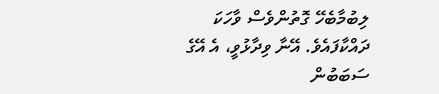ލިބުމާބެހޭ ގޮތުންވެސް ވާހަކަ ދައްކާފައެވެ. އޭނާ ވިދާޅުވީ، އެ އޭގެ ސަބަބުން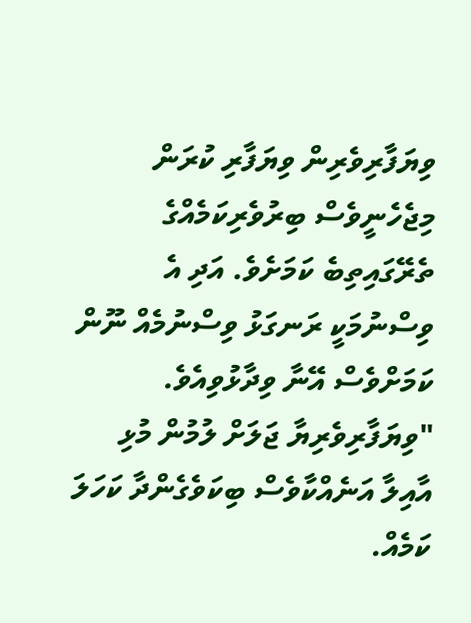ވިޔަފާރިވެރިން ވިޔަފާރި ކުރަން މިޖެހެނީވެސް ބިރުވެރިކަމެއްގެ ތެރޭގައިތިބެ ކަމަށެވެ. އަދި އެ ވިސްނުމަކީ ރަނގަޅު ވިސްނުމެއް ނޫން ކަމަށްވެސް އޭނާ ވިދާޅުވިއެވެ.
"ވިޔަފާރިވެރިޔާ ޖަލަށް ލުމުން މުޅި އާއިލާ އަނެއްކާވެސް ބިކަވެގެންދާ ކަހަލަ ކަމެއް.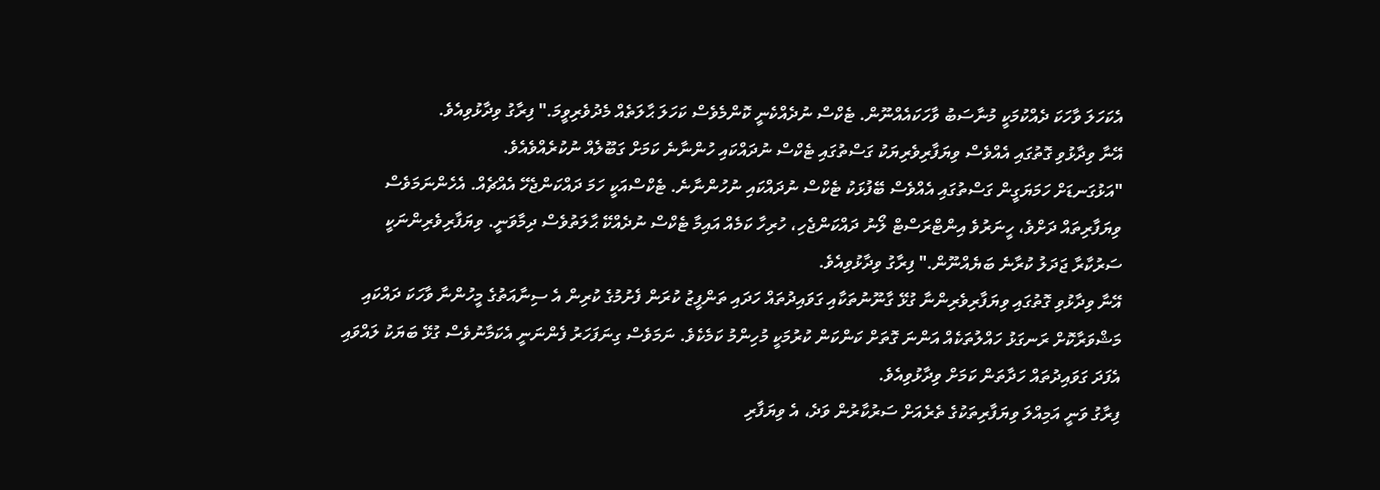އެކަހަލަ ވާހަކަ ދެއްކުމަކީ މުނާސަބު ވާހަކައެއްނޫން. ޓެކްސް ނުދެއްކެނީ ކޮންމެވެސް ކަހަލަ ޙާލަތެއް މެދުވެރިވީމަ." ފިރާގު ވިދާޅުވިއެވެ.
އޭނާ ވިދާޅުވި ގޮތުގައި އެއްވެސް ވިޔަފާރިވެރިޔަކު ގަސްތުގައި ޓެކްސް ނުދައްކައި ހުންނާނެ ކަމަށް ގަބޫލެއް ނުކުރެއްވެއެވެ.
"އަޅުގަނޑަށް ހަމަޔަގީން ގަސްތުގައި އެއްވެސް ބޭފުޅަކު ޓެކްސް ނުދައްކައި ނުހުންނާނެ. ޓެކްސްއަކީ ހަމަ ދައްކަންޖެހޭ އެއްޗެއް. އެހެންނަމަވެސް ވިޔަފާރިތައް ދަށްވެ، ހީނަރުވެ އިންޓްރަސްޓް ލޯނު ދައްކަންޖެހި، ހުރިހާ ކަމެއް އައިމާ ޓެކްސް ނުދެއްކޭ ޙާލަތުވެސް ދިމާވަނީ. ވިޔަފާރިވެރިންނަކީ ސަރުކާރާ ޖަދަލު ކުރާނެ ބަޔެއްނޫން." ފިރާގު ވިދާޅުވިއެވެ.
އޭނާ ވިދާޅުވި ގޮތުގައި ވިޔަފާރިވެރިންނާ ގުޅޭ ގާނޫނުތަކާއި ގަވައިދުތައް ހަދައި ތަންފީޒު ކުރަން ފެށުމުގެ ކުރިން އެ ސިނާއަތުގެ މީހުންނާ ވާހަކަ ދައްކައި މަޝްވަރާކޮށް ރަނގަޅު ހައްލުތަކެއް އަންނަ ގޮތަށް ކަންކަން ކުރުމަކީ މުހިންމު ކަމެކެވެ. ނަމަވެސް ގިނަފަހަރު ފެންނަނީ އެކަމާނުވެސް ގުޅޭ ބަޔަކު ލައްވައި އެފަދަ ގަވައިދުތައް ހަދާތަން ކަމަށް ވިދާޅުވިއެވެ.
ފިރާގު ވަނީ އަމިއްލަ ވިޔަފާރިތަކުގެ ތެރެއަށް ސަރުކާރުން ވަދެ، އެ ވިޔަފާރި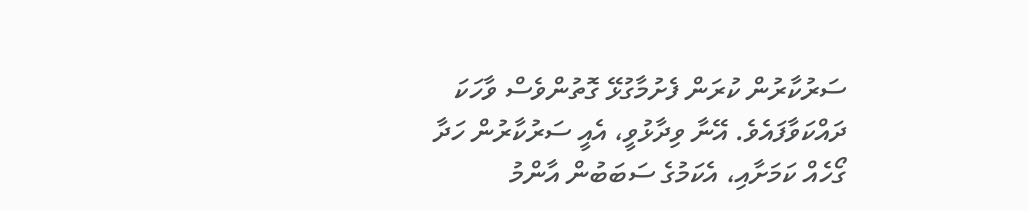ސަރުކާރުން ކުރަން ފެށުމާގުޅޭ ގޮތުންވެސް ވާހަކަ ދައްކަވާފައެވެ. އޭނާ ވިދާޅުވީ، އެއީ ސަރުކާރުން ހަދާ ގޯހެއް ކަމަށާއި، އެކަމުގެ ސަބަބުން އާންމު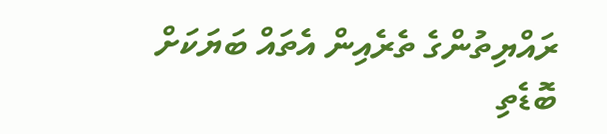ރައްޔިތުންގެ ތެރެއިން އެތައް ބަޔަކަށް ބޮޑެތި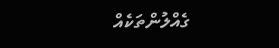ގެއްލުންތަކެއް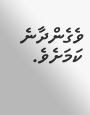ވެގެންދާނެ ކަމަށެވެ.